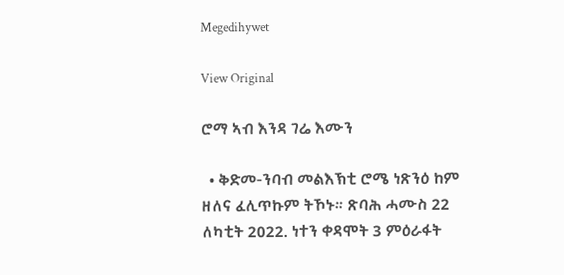Megedihywet

View Original

ሮማ ኣብ እንዳ ገሬ እሙን

  • ቅድመ-ንባብ መልእኽቲ ሮሜ ነጽንዕ ከም ዘለና ፈሊጥኩም ትኾኑ። ጽባሕ ሓሙስ 22 ለካቲት 2022. ነተን ቀዳሞት 3 ምዕራፋት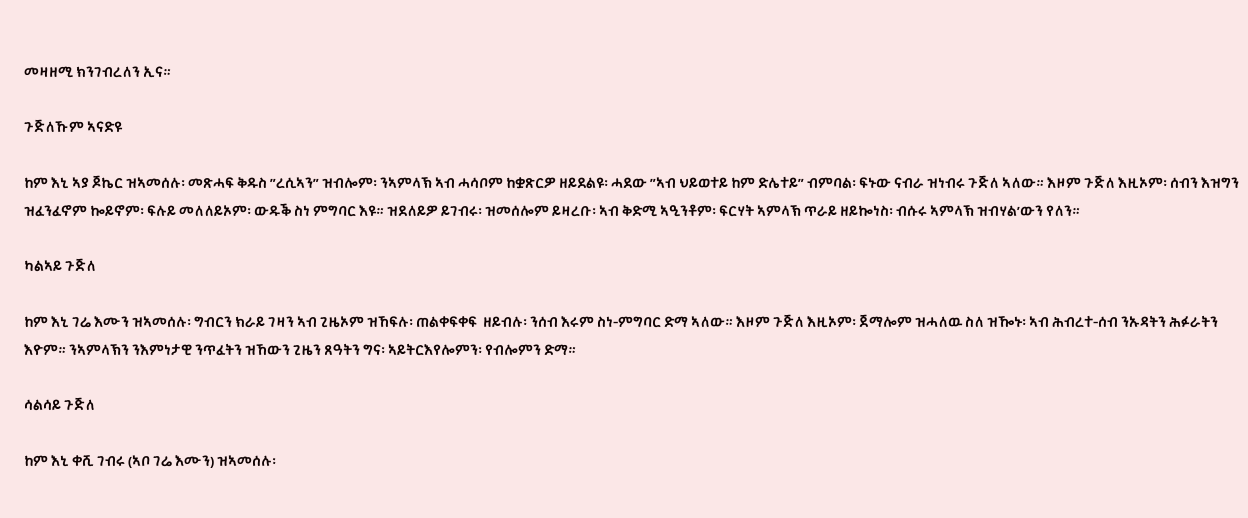መዛዘሚ ክንገብረለን ኢና።

ጉጅለኹም ኣናድዩ

ከም እኒ ኣያ ጆኬር ዝኣመሰሉ፡ መጽሓፍ ቅዱስ ”ረሲኣን” ዝብሎም፡ ንኣምላኽ ኣብ ሓሳቦም ከቋጽርዎ ዘይደልዩ፡ ሓደው ”ኣብ ህይወተይ ከም ድሌተይ” ብምባል፡ ፍኑው ናብራ ዝነብሩ ጉጅለ ኣለው። እዞም ጉጅለ እዚኦም፡ ሰብን እዝግን ዝፈንፈኖም ኰይኖም፡ ፍሉይ መለለይኦም፡ ውዱቕ ስነ ምግባር እዩ። ዝደለይዎ ይገብሩ፡ ዝመሰሎም ይዛረቡ፡ ኣብ ቅድሚ ኣዒንቶም፡ ፍርሃት ኣምላኽ ጥራይ ዘይኰነስ፡ ብሱሩ ኣምላኽ ዝብሃል’ውን የለን።

ካልኣይ ጉጅለ

ከም እኒ ገሬ እሙን ዝኣመሰሉ፡ ግብርን ክራይ ገዛን ኣብ ጊዜኦም ዝኸፍሉ፡ ጠልቀፍቀፍ  ዘይብሉ፡ ንሰብ እሩም ስነ-ምግባር ድማ ኣለው። እዞም ጉጅለ እዚኦም፡ ጀማሎም ዝሓለዉ ስለ ዝዀኑ፡ ኣብ ሕብረተ-ሰብ ንኡዳትን ሕፉራትን እዮም። ንኣምላኽን ንእምነታዊ ንጥፈትን ዝኸውን ጊዜን ጸዓትን ግና፡ ኣይትርእየሎምን፡ የብሎምን ድማ።

ሳልሳይ ጉጅለ

ከም እኒ ቀሺ ገብሩ (ኣቦ ገሬ እሙን) ዝኣመሰሉ፡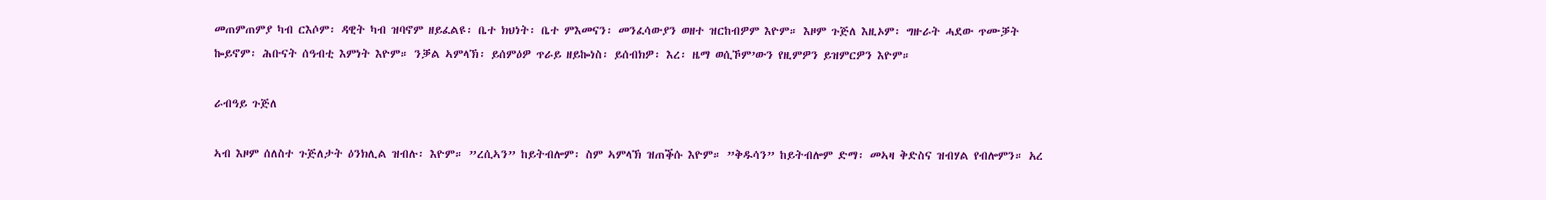መጠምጠምያ ካብ ርእሶም፡ ዳዊት ካብ ዝባኖም ዘይፈልዩ፡ ቤተ ክህነት፡ ቤተ ምእመናን፡ መንፈሳውያን ወዘተ ዝርከብዎም እዮም። እዞም ጉጅለ እዚኦም፡ ግዙራት ሓደው ጥሙቓት ኰይኖም፡ ሕቡናት ሰዓብቲ እምነት እዮም። ንቓል ኣምላኽ፡ ይሰምዕዎ ጥራይ ዘይኰነስ፡ ይሰብክዎ፡ እረ፡ ዜማ ወሲኾም’ውን የዚምዎን ይዝምርዎን እዮም።

ራብዓይ ጉጅለ

ኣብ እዞም ሰለስተ ጉጅለታት ዕንክሊል ዝብሉ፡ እዮም። ”ረሲኣን” ከይትብሎም፡ ስም ኣምላኽ ዝጠቕሱ እዮም። ”ቅዱሳን” ከይትብሎም ድማ፡ መኣዛ ቅድስና ዝብሃል የብሎምን። አረ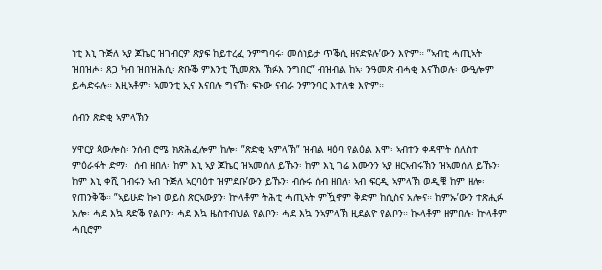ነቲ እኒ ጉጅለ ኣያ ጆኬር ዝገብርዎ ጽያፍ ከይተረፈ ንምግባሩ፡ መሰነይታ ጥቕሲ ዘናድዩሉ’ውን እዮም። ”ኣብቲ ሓጢኣት ዝበዝሖ፡ ጸጋ ካብ ዝበዝሕሲ፡ ጽቡቕ ምእንቲ ኺመጽእ ኽፉእ ንግበር” ብዝብል ከኣ፡ ንዓመጽ ብሓቂ እናኸወሉ፡ ውዒሎም ይሓድሩሉ። እዚኣቶም፡ ኣመንቲ ኢና እናበሉ ግናኸ፡ ፍኑው ናብራ ንምንባር እተለቁ እዮም።

ሰብን ጽድቂ ኣምላኽን

ሃዋርያ ጳውሎስ፡ ንሰብ ሮሜ ክጽሕፈሎም ከሎ፡ ”ጽድቂ ኣምላኽ” ዝብል ዛዕባ የልዕል እሞ፡ ኣብተን ቀዳሞት ሰለስተ ምዕራፋት ድማ፡  ሰብ ዘበለ፡ ከም እኒ ኣያ ጆኬር ዝኣመሰለ ይኹን፡ ከም እኒ ገሬ እሙንን ኣያ ዘርኣብሩኽን ዝኣመሰለ ይኹን፡ ከም እኒ ቀሺ ገብሩን ኣብ ጉጅለ ኣርባዕተ ዝምደቡ’ውን ይኹን፡ ብሱሩ ሰብ ዘበለ፡ ኣብ ፍርዲ ኣምላኽ ወዲቑ ከም ዘሎ፡ የጠንቅቕ። ”ኣይሁድ ኰነ ወይስ ጽርኣውያን፡ ኵላቶም ትሕቲ ሓጢኣት ምዃኖም ቅድም ከሲስና አሎና። ከምኡ’ውን ተጽሒፉ አሎ፡ ሓደ እኳ ጻድቕ የልቦን፡ ሓደ እኳ ዜስተብህል የልቦን፡ ሓደ እኳ ንኣምላኽ ዚደልዮ የልቦን። ኲላቶም ዘምበሉ፡ ኵላቶም ሓቢሮም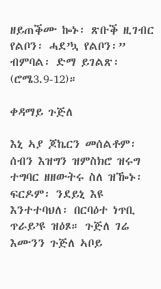ዘይጠቕሙ ኰኑ፡ ጽቡቕ ዚገብር የልቦን፡ ሓደ’ኳ የልቦን፡” ብምባል፡ ድማ ይገልጽ፡ (ሮሜ3.9-12)።

ቀዳማይ ጉጅለ

እኒ ኣያ ጆኬርን መሰልቶም፡ ሰብን እዝግን ዝምስክሮ ዝሩግ ተግባር ዘዘውትሩ ስለ ዝዀኑ፡ ፍርዶም፡ ንደይኒ እዩ እንተተባህለ፡ በርባዕተ ነጥቢ ጥራይ’ዩ ዝዕጾ። ጉጅለ ገሬ እሙንን ጉጅለ ኣቦይ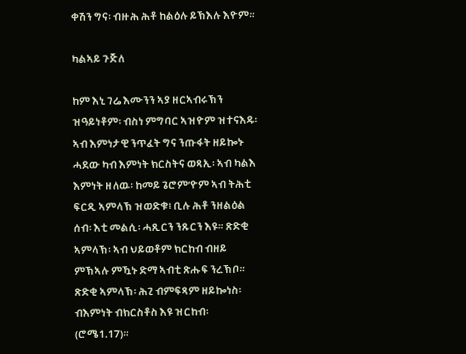ቀሽን ግና፡ ብዙሕ ሕቶ ከልዕሉ ይኽእሉ እዮም።

ካልኣይ ጉጅለ

ከም እኒ ገሬ እሙንን ኣያ ዘርኣብሩኽን ዝዓይነቶም፡ ብስነ ምግባር ኣዝዮም ዝተናእዱ፡ ኣብ እምነታዊ ንጥፈት ግና ንጡፋት ዘይኰኑ ሓደው ካብ እምነት ክርስትና ወጻኢ፡ ኣብ ካልእ እምነት ዘለዉ፡ ከመይ ጌሮም’ዮም ኣብ ትሕቲ ፍርዲ ኣምላኽ ዝወድቁ፧ ቢሉ ሕቶ ንዘልዕል ሰብ፡ እቲ መልሲ፡ ሓጺርን ንጹርን እዩ። ጽድቂ ኣምላኽ፡ ኣብ ህይወቶም ክርከብ ብዘይ ምኽኣሉ ምዃኑ ድማ ኣብቲ ጽሑፍ ንረኽቦ። ጽድቂ ኣምላኽ፡ ሕጊ ብምፍጻም ዘይኰነስ፡ ብእምነት ብክርስቶስ እዩ ዝርከብ፡ (ሮሜ1.17)።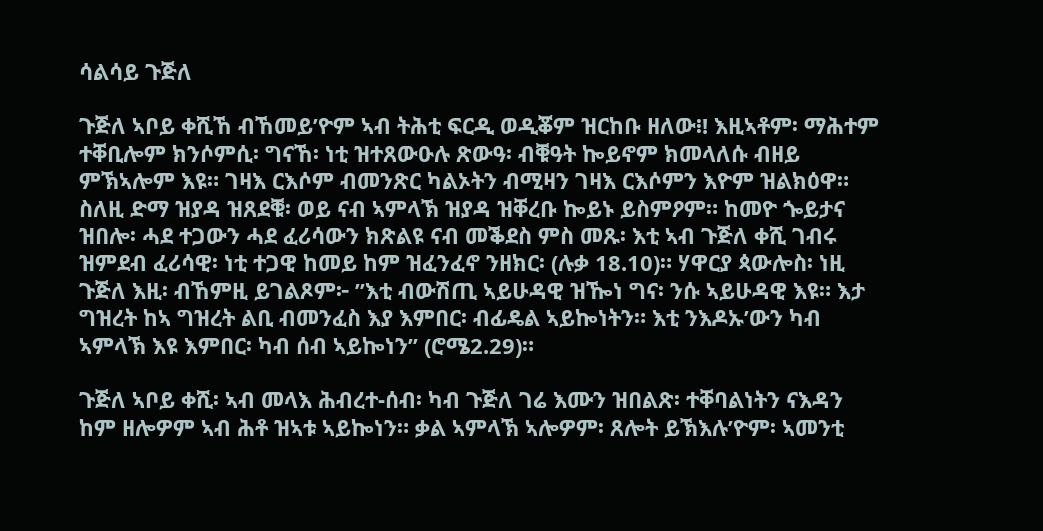ሳልሳይ ጉጅለ

ጉጅለ ኣቦይ ቀሺኸ ብኸመይ’ዮም ኣብ ትሕቲ ፍርዲ ወዲቖም ዝርከቡ ዘለው፧! እዚኣቶም፡ ማሕተም ተቐቢሎም ክንሶምሲ፡ ግናኸ፡ ነቲ ዝተጸውዑሉ ጽውዓ፡ ብቑዓት ኰይኖም ክመላለሱ ብዘይ ምኽኣሎም እዩ። ገዛእ ርእሶም ብመንጽር ካልኦትን ብሚዛን ገዛእ ርእሶምን እዮም ዝልክዕዋ። ስለዚ ድማ ዝያዳ ዝጸደቑ፡ ወይ ናብ ኣምላኽ ዝያዳ ዝቐረቡ ኰይኑ ይስምዖም። ከመዮ ጐይታና ዝበሎ፡ ሓደ ተጋውን ሓደ ፈሪሳውን ክጽልዩ ናብ መቕደስ ምስ መጹ፡ እቲ ኣብ ጉጅለ ቀሺ ገብሩ ዝምደብ ፈሪሳዊ፡ ነቲ ተጋዊ ከመይ ከም ዝፈንፈኖ ንዘክር፡ (ሉቃ 18.10)። ሃዋርያ ጳውሎስ፡ ነዚ ጉጅለ እዚ፡ ብኸምዚ ይገልጾም፦ ”እቲ ብውሽጢ ኣይሁዳዊ ዝዀነ ግና፡ ንሱ ኣይሁዳዊ እዩ። እታ ግዝረት ከኣ ግዝረት ልቢ ብመንፈስ እያ እምበር፡ ብፊዴል ኣይኰነትን። እቲ ንእዶኡ’ውን ካብ ኣምላኽ እዩ እምበር፡ ካብ ሰብ ኣይኰነን” (ሮሜ2.29)።

ጉጅለ ኣቦይ ቀሺ፡ ኣብ መላእ ሕብረተ-ሰብ፡ ካብ ጉጅለ ገሬ እሙን ዝበልጽ፡ ተቐባልነትን ናእዳን ከም ዘሎዎም ኣብ ሕቶ ዝኣቱ ኣይኰነን። ቃል ኣምላኽ ኣሎዎም፡ ጸሎት ይኽእሉ’ዮም፡ ኣመንቲ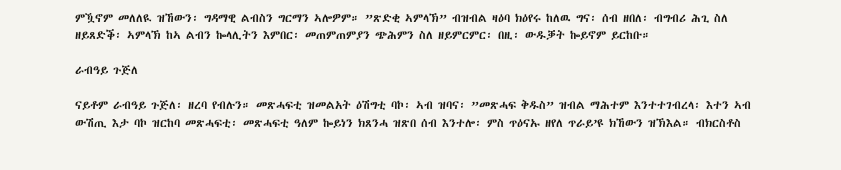ምዃኖም መለለዪ ዝኸውን፡ ግዳማዊ ልብስን ግርማን ኣሎዎም። ”ጽድቂ ኣምላኽ” ብዝብል ዛዕባ ክዕየሩ ከለዉ ግና፡ ሰብ ዘበለ፡ ብግብሪ ሕጊ ስለ ዘይጸድቕ፡ ኣምላኽ ከኣ ልብን ኰላሊትን እምበር፡ መጠምጠምያን ጭሕምን ስለ ዘይምርምር፡ በዚ፡ ውዱቓት ኰይኖም ይርከቡ።

ራብዓይ ጉጅለ

ናይቶም ራብዓይ ጉጅለ፡ ዘረባ የብሉን። መጽሓፍቲ ዝመልአት ዕሽግቲ ባኮ፡ ኣብ ዝባና፡ ”መጽሓፍ ቅዱስ” ዝብል ማሕተም እንተተገብረላ፡ እተን ኣብ ውሽጢ እታ ባኮ ዝርከባ መጽሓፍቲ፡ መጽሓፍቲ ዓለም ኰይነን ክጸንሓ ዝጽበ ሰብ እንተሎ፡ ምስ ጥዕናኡ ዘየለ ጥራይ’ዩ ክኸውን ዝኽእል። ብክርስቶስ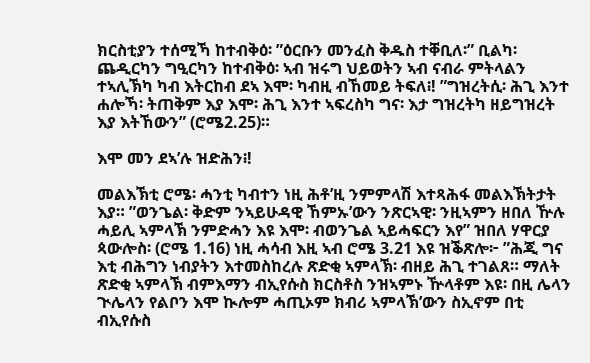ክርስቲያን ተሰሚኻ ከተብቅዕ፡ ”ዕርቡን መንፈስ ቅዱስ ተቐቢለ፡” ቢልካ፡ ጨዲርካን ግዒርካን ከተብቅዕ፡ ኣብ ዝሩግ ህይወትን ኣብ ናብራ ምትላልን ተኣሊኽካ ካብ እትርከብ ደኣ እሞ፡ ካብዚ ብኸመይ ትፍለ፧! ”ግዝረትሲ፡ ሕጊ እንተ ሐሎኻ፡ ትጠቅም እያ እሞ፡ ሕጊ እንተ ኣፍረስካ ግና፡ እታ ግዝረትካ ዘይግዝረት እያ እትኸውን” (ሮሜ2.25)።

እሞ መን ደኣ’ሉ ዝድሕን፧!

መልእኽቲ ሮሜ፡ ሓንቲ ካብተን ነዚ ሕቶ’ዚ ንምምላሽ እተጻሕፋ መልእኽትታት እያ። ”ወንጌል፡ ቅድም ንኣይሁዳዊ ኸምኡ’ውን ንጽርኣዊ፡ ንዚኣምን ዘበለ ዅሉ ሓይሊ ኣምላኽ ንምድሓን እዩ እሞ፡ ብወንጌል ኣይሓፍርን እየ” ዝበለ ሃዋርያ ጳውሎስ፡ (ሮሜ 1.16) ነዚ ሓሳብ እዚ ኣብ ሮሜ 3.21 እዩ ዝቕጽሎ፦ ”ሕጂ ግና እቲ ብሕግን ነብያትን እተመስከረሉ ጽድቂ ኣምላኽ፡ ብዘይ ሕጊ ተገልጸ። ማለት ጽድቂ ኣምላኽ ብምእማን ብኢየሱስ ክርስቶስ ንዝኣምኑ ዅላቶም እዩ፡ በዚ ሌላን ጒሌላን የልቦን እሞ ኲሎም ሓጢኦም ክብሪ ኣምላኽ’ውን ስኢኖም በቲ ብኢየሱስ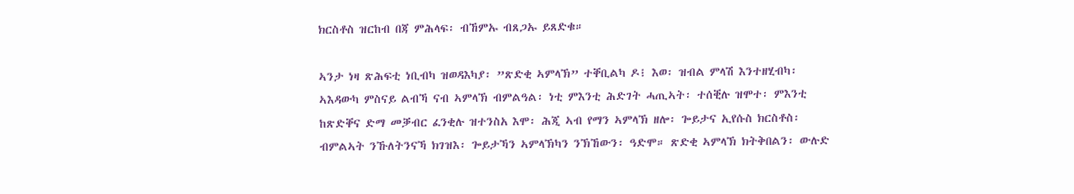ክርስቶስ ዝርከብ በጃ ምሕላፍ፡ ብኸምኡ ብጸጋኡ ይጸድቁ።

ኣንታ ነዛ ጽሕፍቲ ነቢብካ ዝወዳእካያ፡ ”ጽድቂ ኣምላኽ” ተቐቢልካ ዶ፧ እወ፡ ዝብል ምላሽ እንተዘሂብካ፡ ኣእዳውካ ምስናይ ልብኻ ናብ ኣምላኽ ብምልዓል፡ ነቲ ምእንቲ ሕድገት ሓጢኣት፡ ተሰቒሉ ዝሞተ፡ ምእንቲ ከጽድቐና ድማ መቓብር ፈንቂሉ ዝተንስአ እሞ፡ ሕጂ ኣብ የማን ኣምላኽ ዘሎ፡ ጐይታና ኢየሱስ ክርስቶስ፡ ብምልኣት ንኹለትንናኻ ክገዝእ፡ ጐይታኻን ኣምላኽካን ንኽኸውን፡ ዓድሞ። ጽድቂ ኣምላኽ ክትቅበልን፡ ውሉድ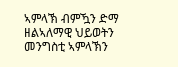ኣምላኽ ብምዃን ድማ ዘልኣለማዊ ህይወትን መንግስቲ ኣምላኽን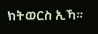ክትወርስ ኢኻ።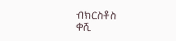ብክርስቶስ
ቀሺ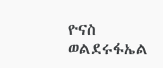ዮናስ ወልደሩፋኤል